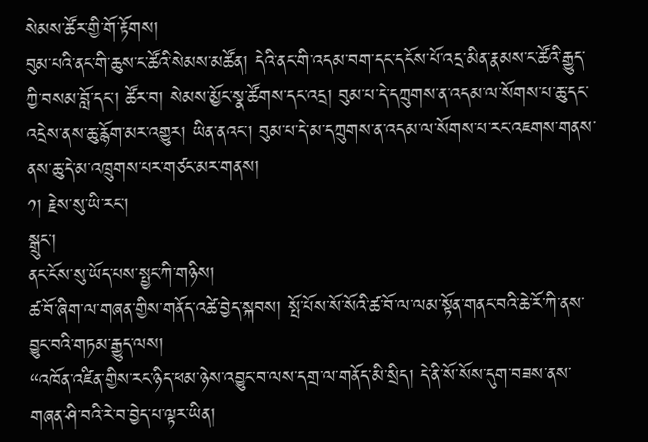སེམས་ཚོར་གྱི་གོ་རྟོགས།
བུམ་པའི་ནང་གི་ཆུས་ང་ཚོའི་སེམས་མཚོན། དེའི་ནང་གི་འདམ་བག་དང་དངོས་པོ་འདྲ་མིན་རྣམས་ང་ཚོའི་རྒྱུད་ཀྱི་བསམ་བློ་དང་། ཚོར་བ། སེམས་མྱོང་སྣ་ཚོགས་དང་འདྲ། བུམ་པ་དེ་དཀྲུགས་ན་འདམ་ལ་སོགས་པ་ཆུ་དང་འདྲེས་ནས་ཆུ་རྙོག་མར་འགྱུར། ཡིན་ནའང་། བུམ་པ་དེ་མ་དཀྲུགས་ན་འདམ་ལ་སོགས་པ་རང་འཇགས་གནས་ནས་ཆུ་དེ་མ་འཁྲུགས་པར་གཙང་མར་གནས།
༡། རྗེས་སུ་ཡི་རང་།
སྒྲུང་།
ནང་ངོས་སུ་ཡོད་པས་སྤྱང་ཀི་གཉིས།
ཚ་བོ་ཞིག་ལ་གཞན་གྱིས་གནོད་འཚེ་བྱེད་སྐབས། སྤོ་པོས་སོ་སོའི་ཚ་བོ་ལ་ལམ་སྟོན་གནང་བའི་ཆེ་རོ་ཀི་ནས་བྱུང་བའི་གཏམ་རྒྱུད་ལས།
“འཁོན་འཛིན་གྱིས་རང་ཉིད་ཕམ་ཉེས་འབྱུང་བ་ལས་དགྲ་ལ་གནོད་མི་སྲིད། དེ་ནི་སོ་སོས་དུག་བཟས་ནས་གཞན་ཤི་བའི་རེ་བ་བྱེད་པ་ལྟར་ཡིན།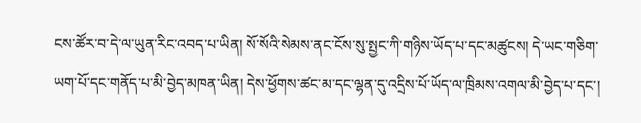ངས་ཚོར་བ་དེ་ལ་ཡུན་རིང་འབད་པ་ཡིན། སོ་སོའི་སེམས་ནང་ངོས་སུ་སྤྱང་ཀི་གཉིས་ཡོད་པ་དང་མཚུངས། དེ་ཡང་གཅིག་ཡག་པོ་དང་གནོད་པ་མི་བྱེད་མཁན་ཡིན། དེས་ཕྱོགས་ཚང་མ་དང་ལྷན་དུ་འདྲིས་པོ་ཡོད་ལ་ཁྲིམས་འགལ་མི་བྱེད་པ་དང་།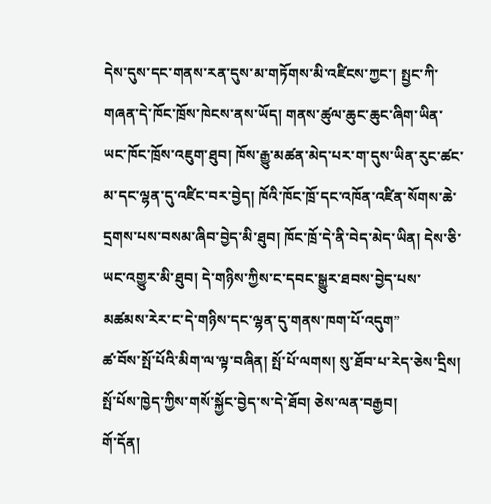དེས་དུས་དང་གནས་རན་དུས་མ་གཏོགས་མི་འཛིངས་ཀྱང་། སྤྱང་ཀི་གཞན་དེ་ཁོང་ཁྲོས་ཁེངས་ནས་ཡོད། གནས་ཚུལ་ཆུང་ཆུང་ཞིག་ཡིན་ཡང་ཁོང་ཁྲོས་འཇུག་ཐུབ། ཁོས་རྒྱུ་མཚན་མེད་པར་ག་དུས་ཡིན་རུང་ཚང་མ་དང་ལྷན་དུ་འཛིང་བར་བྱེད། ཁོའི་ཁོང་ཁྲོ་དང་འཁོན་འཛིན་སོགས་ཆེ་དྲགས་པས་བསམ་ཞིབ་བྱེད་མི་ཐུབ། ཁོང་ཁྲོ་དེ་ནི་བེད་མེད་ཡིན། དེས་ཅི་ཡང་འགྱུར་མི་ཐུབ། དེ་གཉིས་ཀྱིས་ང་དབང་སྒྱུར་ཐབས་བྱེད་པས་མཚམས་རེར་ང་དེ་གཉིས་དང་ལྷན་དུ་གནས་ཁག་པོ་འདུག”
ཚ་བོས་སྤོ་པོའི་མིག་ལ་ལྟ་བཞིན། སྤོ་པོ་ལགས། སུ་ཐོབ་པ་རེད་ཅེས་དྲིས། སྤོ་པོས་ཁྱེད་ཀྱིས་གསོ་སྐྱོང་བྱེད་ས་དེ་ཐོབ། ཅེས་ལན་བརྒྱབ།
གོ་དོན།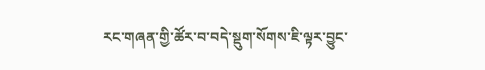རང་གཞན་གྱི་ཚོར་བ་བདེ་སྡུག་སོགས་ཇི་ལྟར་བྱུང་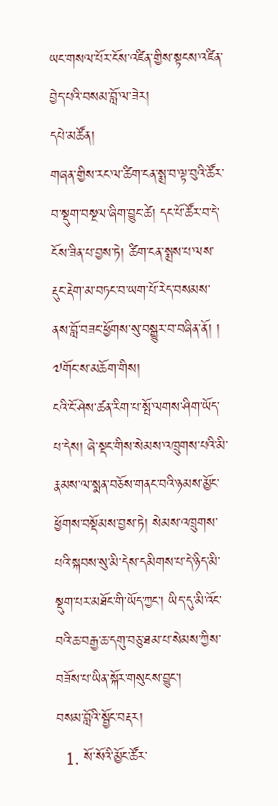ཡང་གསལ་པོར་ངོས་འཛིན་གྱིས་སྟངས་འཛིན་བྱེད་པའི་བསམ་བློ་ལ་ཟེར།
དཔེ་མཚོན།
གཞན་གྱིས་རང་ལ་ཚིག་ངན་སྨྲ་བ་ལྟ་བུའི་ཚོར་བ་སྡུག་བསྔལ་ཞིག་བྱུང་ཚེ། དང་པོ་ཚོར་བ་དེ་ངོས་ཟིན་པ་བྱས་ཏེ། ཚིག་ངན་སྨྲས་པ་ལས་རྡུང་རྡེག་མ་བཏང་བ་ཡག་པོ་རེད་བསམས་ནས་བློ་བཟང་ཕྱོགས་སུ་བསྒྱུར་བ་བཞིན་ནོ། །
༧གོང་ས་མཆོག་གིས།
ངའི་ངོ་ཤེས་ཚན་རིག་པ་སྤོ་ལགས་ཤིག་ཡོད་པ་དེས། ཞེ་སྡང་གིས་སེམས་འཁྲུགས་པའི་མི་རྣམས་ལ་སྨན་བཅོས་གནང་བའི་ཉམས་མྱོང་ཕྱོགས་བསྡོམས་བྱས་ཏེ། སེམས་འཁྲུགས་པའི་སྐབས་སུ་མི་དེས་དམིགས་པ་དེ་ཉིད་མི་སྡུག་པར་མཐོང་གི་ཡོད་ཀྱང་། ཡིད་དུ་མི་འོང་བའི་ཆ་བརྒྱ་ཆ་དགུ་བཅུ་ཐམ་པ་སེམས་ཀྱིས་བཟོས་པ་ཡིན་སྐོར་གསུངས་བྱུང་།
བསམ་བློའི་སྦྱོང་བརྡར།
  1. སོ་སོའི་མྱོང་ཚོར་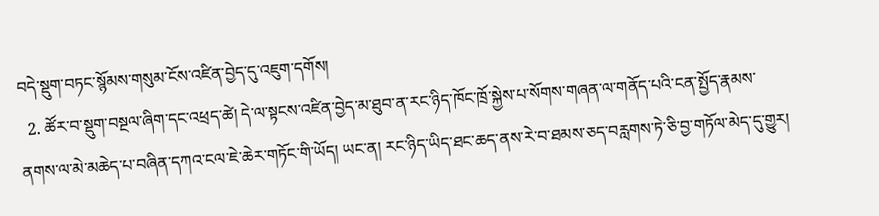བདེ་སྡུག་བཏང་སྙོམས་གསུམ་ངོས་འཛིན་བྱེད་དུ་འཇུག་དགོས།
  2. ཚོར་བ་སྡུག་བསྔལ་ཞིག་དང་འཕྲད་ཚེ། དེ་ལ་སྟངས་འཛིན་བྱེད་མ་ཐུབ་ན་རང་ཉིད་ཁོང་ཁྲོ་སྐྱེས་པ་སོགས་གཞན་ལ་གནོད་པའི་ངན་སྤྱོད་རྣམས་ནགས་ལ་མེ་མཆེད་པ་བཞིན་དཀའ་ངལ་ཇེ་ཆེར་གཏོང་གི་ཡོད། ཡང་ན། རང་ཉིད་ཡིད་ཐང་ཆད་ནས་རེ་བ་ཐམས་ཅད་བརླགས་ཏེ་ཅི་བྱ་གཏོལ་མེད་དུ་གྱུར།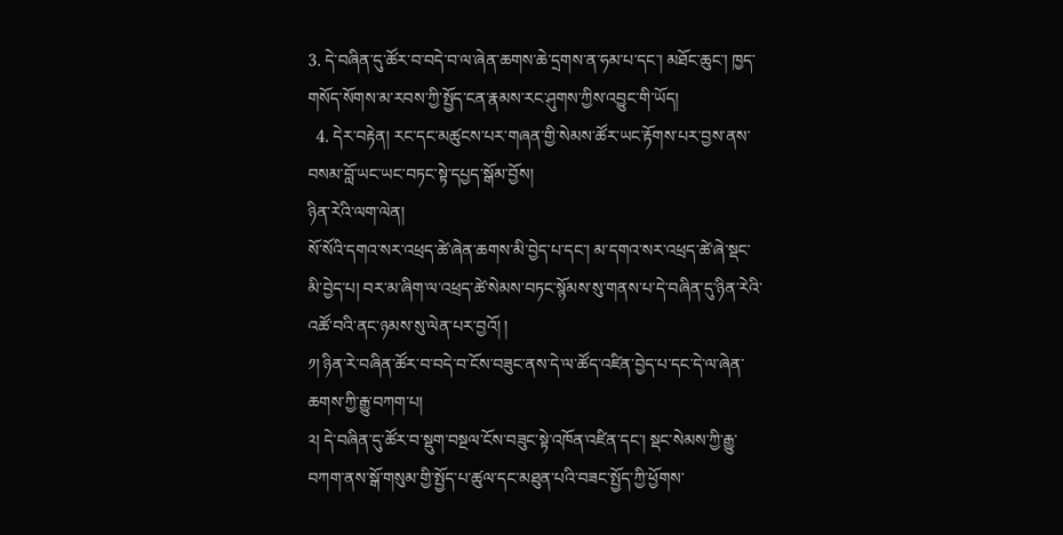3. དེ་བཞིན་དུ་ཚོར་བ་བདེ་བ་ལ་ཞེན་ཆགས་ཆེ་དྲགས་ན་ཧམ་པ་དང་། མཐོང་ཆུང་། ཁྱད་གསོད་སོགས་མ་རབས་ཀྱི་སྤྱོད་ངན་རྣམས་རང་ཤུགས་ཀྱིས་འབྱུང་གི་ཡོད།
  4. དེར་བརྟེན། རང་དང་མཚུངས་པར་གཞན་གྱི་སེམས་ཚོར་ཡང་རྟོགས་པར་བྱས་ནས་བསམ་བློ་ཡང་ཡང་བཏང་སྟེ་དཔྱད་སྒོམ་བྱོས།
ཉིན་རེའི་ལག་ལེན།
སོ་སོའི་དགའ་སར་འཕྲད་ཚེ་ཞེན་ཆགས་མི་བྱེད་པ་དང་། མ་དགའ་སར་འཕྲད་ཚེ་ཞེ་སྡང་མི་བྱེད་པ། བར་མ་ཞིག་ལ་འཕྲད་ཚེ་སེམས་བཏང་སྙོམས་སུ་གནས་པ་དེ་བཞིན་དུ་ཉིན་རེའི་འཚོ་བའི་ནང་ཉམས་སུ་ལེན་པར་བྱའོ། །
༡། ཉིན་རེ་བཞིན་ཚོར་བ་བདེ་བ་ངོས་བཟུང་ནས་དེ་ལ་ཚོད་འཛིན་བྱེད་པ་དང་དེ་ལ་ཞེན་ཆགས་ཀྱི་རྒྱུ་བཀག་པ།
༢། དེ་བཞིན་དུ་ཚོར་བ་སྡུག་བསྔལ་ངོས་བཟུང་སྟེ་འཁོན་འཛིན་དང་། སྡང་སེམས་ཀྱི་རྒྱུ་བཀག་ནས་སྒོ་གསུམ་གྱི་སྤྱོད་པ་ཚུལ་དང་མཐུན་པའི་བཟང་སྤྱོད་ཀྱི་ཕྱོགས་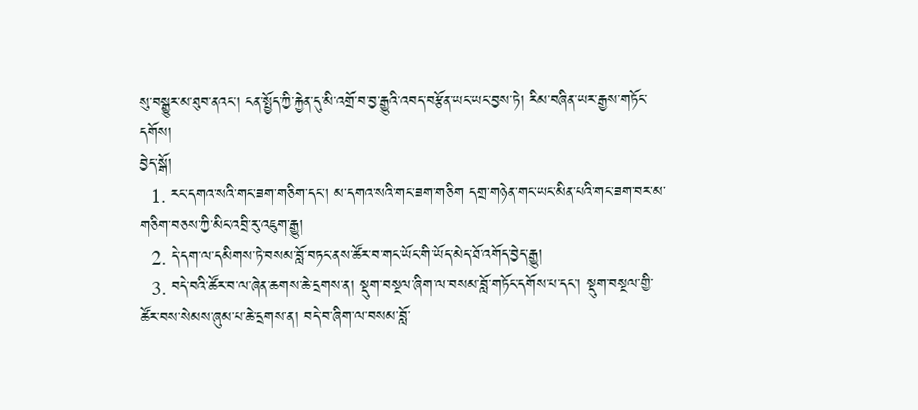སུ་བསྒྱུར་མ་ཐུབ་ནའང་། ངན་སྤྱོད་ཀྱི་རྐྱེན་དུ་མི་འགྲོ་བ་བྱ་རྒྱུའི་འབད་བརྩོན་ཡང་ཡང་བྱས་ཏེ། རིམ་བཞིན་ཡར་རྒྱས་གཏོང་དགོས།
བྱེད་སྒོ།
  1. རང་དགའ་སའི་གང་ཟག་གཅིག་དང་། མ་དགའ་སའི་གང་ཟག་གཅིག དགྲ་གཉེན་གང་ཡང་མིན་པའི་གང་ཟག་བར་མ་གཅིག་བཅས་ཀྱི་མིང་འབྲི་རུ་འཇུག་རྒྱུ།
  2. དེ་དག་ལ་དམིགས་ཏེ་བསམ་བློ་བཏང་ནས་ཚོར་བ་གང་ཡོང་གི་ཡོད་མེད་ཐོ་འགོད་བྱེད་རྒྱུ།
  3. བདེ་བའི་ཚོར་བ་ལ་ཞེན་ཆགས་ཆེ་དྲགས་ན། སྡུག་བསྔལ་ཞིག་ལ་བསམ་བློ་གཏོང་དགོས་པ་དང་། སྡུག་བསྔལ་གྱི་ཚོར་བས་སེམས་ཞུམ་པ་ཆེ་དྲགས་ན། བདེ་བ་ཞིག་ལ་བསམ་བློ་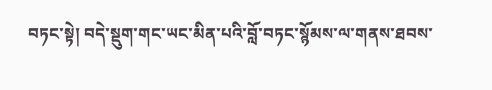བཏང་སྟེ། བདེ་སྡུག་གང་ཡང་མིན་པའི་བློ་བཏང་སྙོམས་ལ་གནས་ཐབས་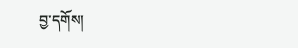བྱ་དགོས།